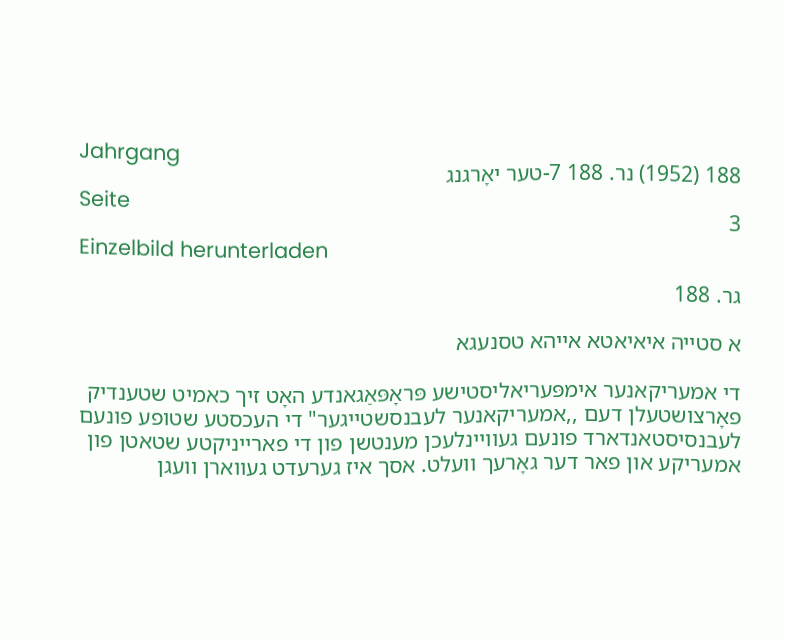Jahrgang
188 (1952) נר. 188 7-טער יאָרגנג
Seite
3
Einzelbild herunterladen

גר. 188

א סטייה איאיאטא אייהא טסנעגא

די אמעריקאנער אימפּעריאליסטישע פּראָפּאַגאנדע האָט זיך כאמיט שטענדיק פאָרצושטעלן דעם ,,אמעריקאנער לעבנסשטייגער" די העכסטע שטופע פונעם לעבנסיסטאנדארד פונעם געוויינלעכן מענטשן פון די פארייניקטע שטאטן פון אמעריקע און פאר דער גאָרעך וועלט. אסך איז גערעדט געווארן וועגן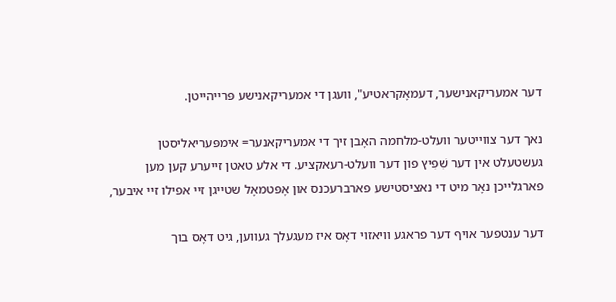דער אמעריקאנישער, דעמאָקראטיע", וועגן די אמעריקאנישע פּרייהייטן.

נאך דער צווייטער וועלט-מלחמה האָבן זיך די אמעריקאנער= אימפּעריאליסטן געשטעלט אין דער שִׁפִּיץ פון דער וועלט-רעאקציע. די אלע טאטן זייערע קען מען פארגלייכן נאָר מיט די נאציסטישע פארברעכנס און אָפּטמאָל שטייגן זיי אפילו זיי איבער,

דער ענטפער אויף דער פראגע וויאזוי דאָס איז מעגעלך געווען, גיט דאָס בוך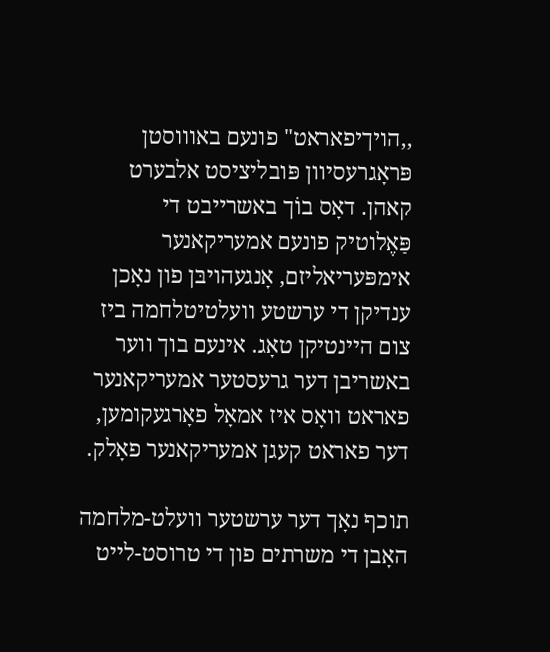,,הויךיפאראט" פונעם באוווסטן פּראָגרעסיוון פּובליציסט אלבערט קאהן. דאָס בוֹך באשרייבט די פַּאֶלוטיק פונעם אמעריקאנער אימפּעריאליזם, אָנגעהויבּן פון נאָכן ענדיקן די ערשטע וועלטיטלחמה ביז צום היינטיקן טאָג. אינעם בוך ווער באשריבן דער גרעסטער אמעריקאנער פאראט װאָס איז אמאָל פאָרגעקומען, דער פאראט קעגן אמעריקאנער פאָלק.

תוכף נאָך דער ערשטער וועלט-מלחמה האָבן די משרתים פון די טרוסט-לייט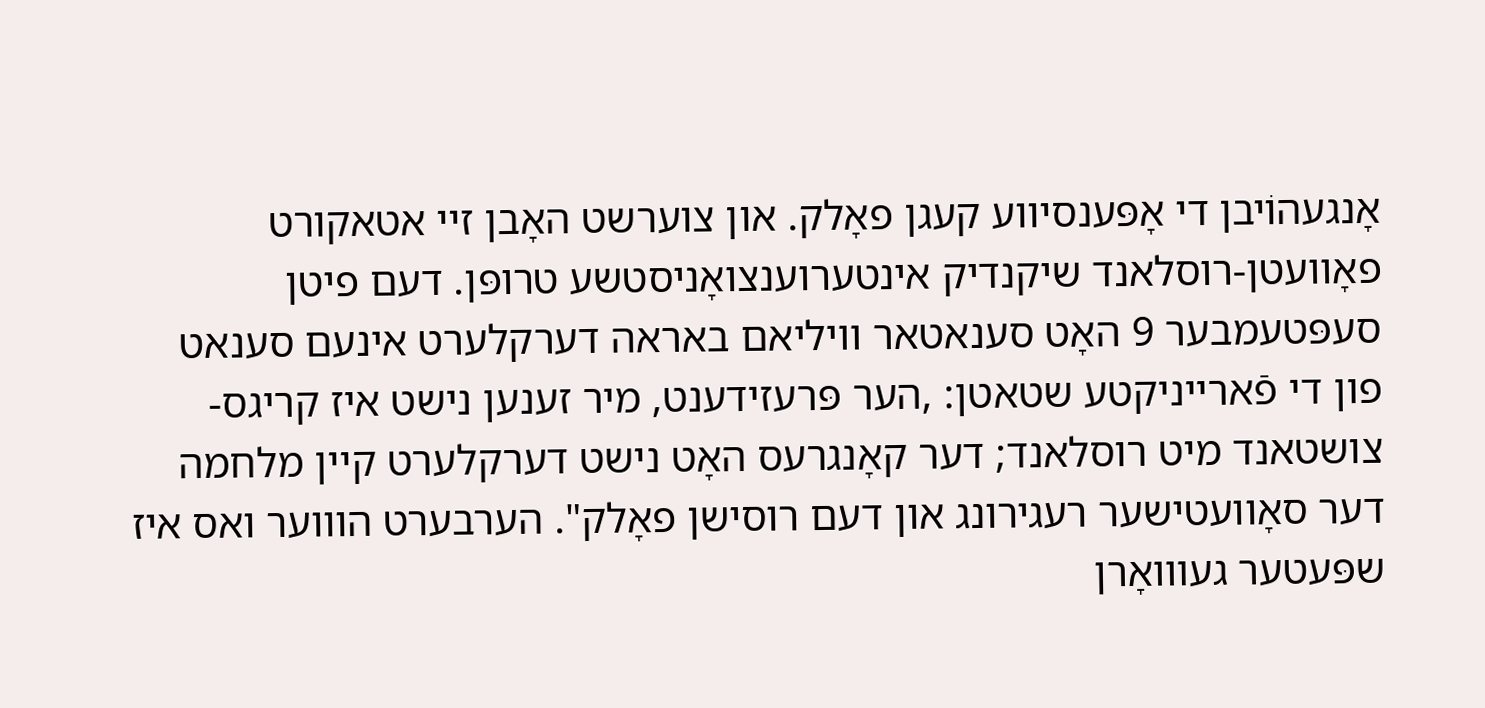אָנגעהוֹיבן די אָפּענסיווע קעגן פאָלק. און צוערשט האָבן זיי אטאקורט פאָוועטן-רוסלאנד שיקנדיק אינטערוענצואָניסטשע טרופּן. דעם פיטן סעפּטעמבער 9 האָט סענאטאר וויליאם באראה דערקלערט אינעם סענאט פון די פֿארייניקטע שטאטן: ,הער פּרעזידענט, מיר זענען נישט איז קריגס-צושטאנד מיט רוסלאנד; דער קאָנגרעס האָט נישט דערקלערט קיין מלחמה דער סאָוועטישער רעגירונג און דעם רוסישן פאָלק". הערבערט הוווער ואס איז שפּעטער געװואָרן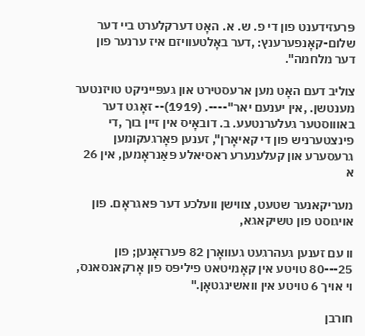פּרעזידענט פון די פ. ש. א. האָט דערקלערט ביי דער שלום-קאָנפערענץ: ,דער באָלטעוויזם איז ערנער פון דער מלחמה".

צוליב דעם האָט מען ארעסטירט און געפּייניקט טויזנטער מענטשן. ,אין יענעם יאר"----. (1919)-- זאָגט דער באוווסטער געלערנטעע. ב. דובאָיס אין זיין בוך ,די פינצטערניש פון די קאיאָרן", זענען פאָרגעקומען גרעסערע און קעלענערע ראסיאלע פּאַנראָמען, אין 26 א

מעריקאנער שטעט, צווישן וועלכע דער פּאגראָם. פון אויגוסט פון טשיקאגא,

וו עם זענען געהרגעט געװאָרן 82 פּערזאָנען; פון 25---80 טויטע אין קאָמיטאט פיליפּס פון אָרקאנסאנס, וי אויך 6 טויטע אין וואשינגטאָן."

חורבן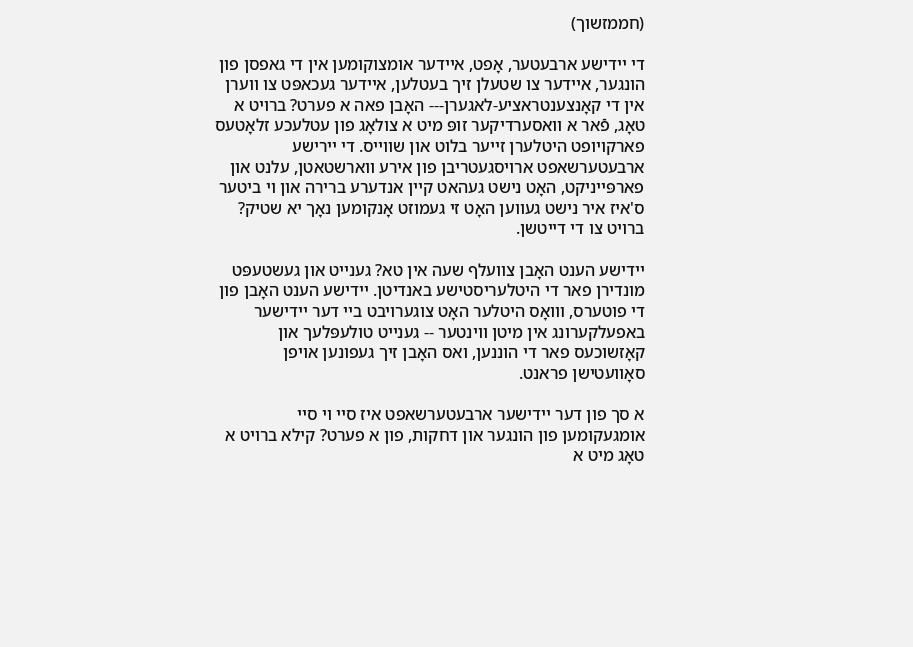(חממזשוך)

די יידישע ארבעטער, אָפט, איידער אומצוקומען אין די גאפסן פון הונגער, איידער צו שטעלן זיך בעטלען, איידער געכאפּט צו ווערן אין די קאָנצענטראציע-לאגערן--- האָבן פאה א פערט? ברויט א טאָג, פֿאר א וואסערדיקער זופּ מיט א צולאָג פון עטלעכע זלאָטעס פארקויופט היטלערן זייער בלוט און שווייס. די יירישע ארבעטערשאפט ארויסגעטריבן פון אירע ווארשטאטן, עלנט און פארפּייניקט, האָט נישט געהאט קיין אנדערע ברירה און וי ביטער ס'איז איר נישט געווען האָט זי געמוזט אָנקומען נאָך יא שטיק? ברויט צו די דייטשן.

יידישע הענט האָבן צוועלף שעה אין טא? גענייט און געשטעפּט מונדירן פאר די היטלעריסטישע באנדיטן. יידישע הענט האָבן פון די פוטערס, װואָס היטלער האָט צוגערויבט ביי דער יידישער באפעלקערונג אין מיטן ווינטער -- גענייט טולעפּלעך און קאָזשוכעס פאר די הוננען, ואס האָבן זיך געפונען אויפן סאָוועטישן פראנט.

א סך פון דער יידישער ארבעטערשאפט איז סיי וי סיי אומגעקומען פון הונגער און דחקות, פון א פערט? קילא ברויט א טאָג מיט א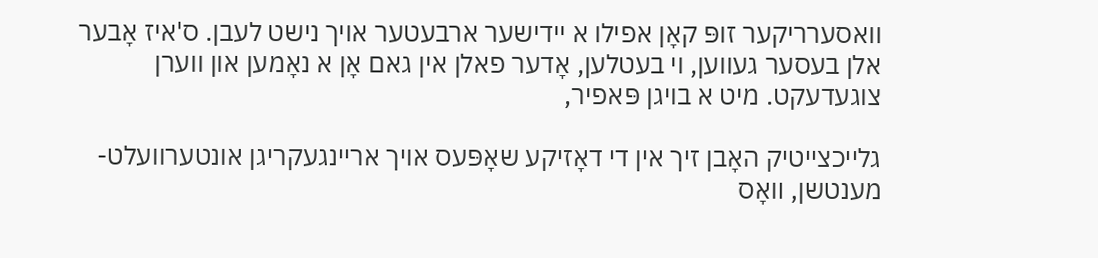וואסערריקער זופּ קאָן אפילו א יידישער ארבעטער אויך נישט לעבן. ס'איז אָבער אלן בעסער געווען, וי בעטלען, אָדער פאלן אין גאם אָן א נאָמען און ווערן צוגעדעקט. מיט א בויגן פּאפיר,

גלייכצייטיק האָבן זיך אין די דאָזיקע שאָפּעס אויך אריינגעקריגן אונטערוועלט-מענטשן, װאָס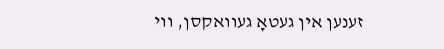זענען אין געטאָ געוואקסן, ווי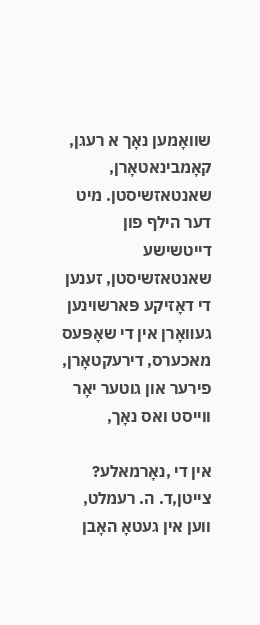שוואָמען נאָך א רעגן, קאָמבינאטאָרן, שאנטאזשיסטן. מיט דער הילף פון דייטשישע שאנטאזשיסטן, זענען די דאָזיקע פּארשוינען געװאָרן אין די שאָפּעס מאכערס, דירעקטאָרן, פירער און גוטער יאָר ווייסט ואס נאָך,

אין די ,נאָרמאלע? צייטן,ד. ה. רעמלט, ווען אין געטאָ האָבן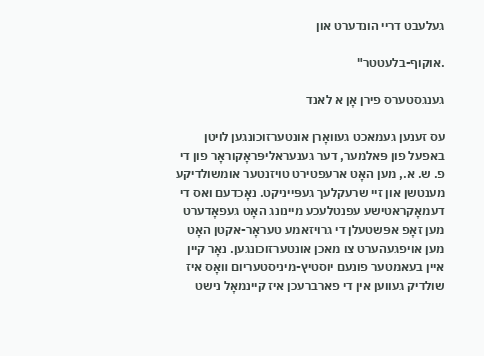געלעבט דריי הונדערט און

.אוקוף-בלעטטר"

גענגסטערס פירן אָן א לאנד

עס זענען געמאכט געוואָרן אונטערזוכונגען לויטן באפעל פון פּאלמער, דער גענעראליפּראָקוראָר פון די פ. ש. א., מען האָט ארעפטירט טויזנטער אומשולדיקע מענטשן און זיי שרעקלעך געפּייניקט. נאָכדעם ואס די דעמאָקראטישע עפנטלעכע מיינונג האָט געפאָדערט מען זאָפ אפּשטעלן די גרויזאמע טעראָר-אקטן האָט מען אויפגעהערט צו מאכן אונטערזוכונגען. נאָר קיין איין בעאמטער פונעם יוסטיץ-מיניסטעריום װאָס איז שולדיק געווען אין די פארברעכן איז קיינמאָל נישט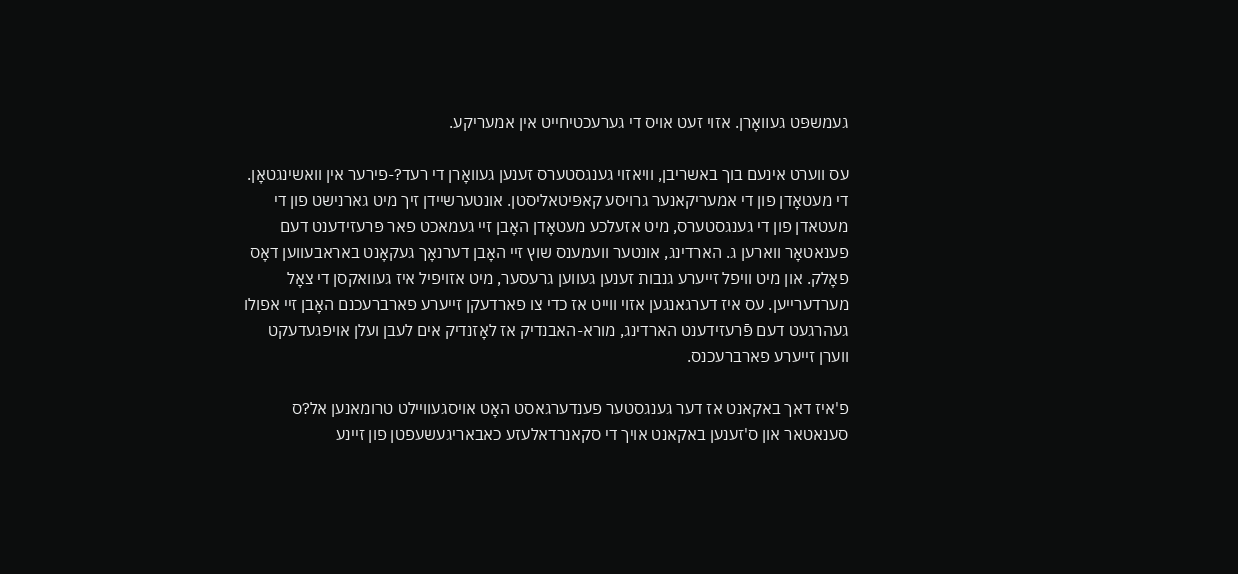געמשפּט געװאָרן. אזוי זעט אויס די גערעכטיחייט אין אמעריקע.

עס ווערט אינעם בוך באשריבן, וויאזוי גענגסטערס זענען געוואָרן די רעד?-פירער אין וואשינגטאָן. די מעטאָדן פון די אמעריקאנער גרויסע קאפּיטאליסטן. אונטערשיידן זיך מיט גארנישט פון די מעטאדן פון די גענגסטערס, מיט אזעלכע מעטאָדן האָבן זיי געמאכט פאר פּרעזידענט דעם פענאטאָר ווארען ג. הארדינג, אונטער וועמענס שוץ זיי האָבן דערנאָך געקאָנט באראבעווען דאָס פאָלק. און מיט וויפל זייערע גנבות זענען געווען גרעסער, מיט אזויפיל איז געוואקסן די צאָל מערדערייען. עס איז דערגאנגען אזוי ווייט אז כדי צו פארדעקן זייערע פארברעכנם האָבן זיי אפולו געהרגעט דעם פּֿרעזידענט הארדינג, מורא-האבנדיק אז לאָזנדיק אים לעבן ועלן אויפגעדעקט ווערן זייערע פארברעכנס.

פ'איז דאך באקאנט אז דער גענגסטער פענדערגאסט האָט אויסגעוויילט טרומאנען אל?ס סענאטאר און ס'זענען באקאנט אויך די סקאנרדאלעזע כאבאריגעשעפטן פון זיינע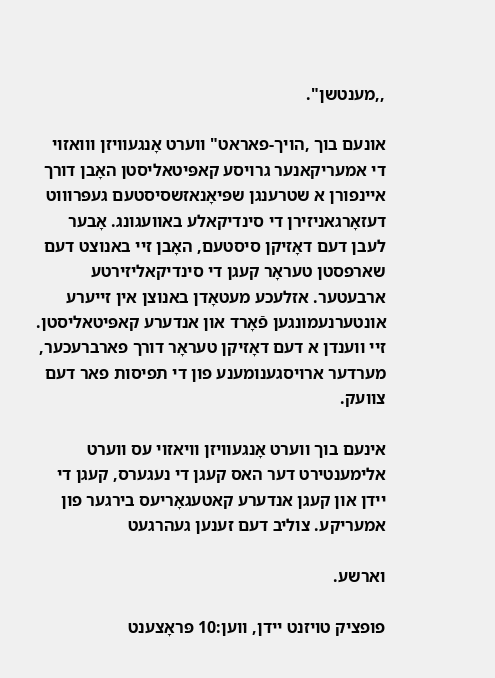,,מענטשן".

אונעם בוך ,הויך-פאראט" ווערט אָנגעוויזן ווואזוי די אמעריקאנער גרויסע קאפּיטאליסטן האָבן דורך איינפורן א שטרענגן שפּיאָנאזשסיסטעם געפּרוווט דעזאָרגאניזירן די סינדיקאלע באוועגונג. אָבער לעבן דעם דאָזיקן סיסטעם, האָבן זיי באנוצט דעם שארפסטן טעראָר קעגן די סינדיקאליזירטע ארבעטער. אזלעכע מעטאָדן באנוצן אין זייערע אונטערנעמונגען פֿאָרד און אנדערע קאפּיטאליסטן. זיי ווענדן א דעם דאָזיקן טעראָר דורך פארברעכער, מערדער ארויסגענומענע פון די תפיסות פאר דעם צוועק.

אינעם בוך ווערט אָנגעוויזן וויאזוי עס ווערט אלימענטירט דער האס קעגן די נעגערס, קעגן די יידן און קעגן אנדערע קאטעגאָריעס בירגער פון אמעריקע. צוליב דעם זענען געהרגעט

וארשע.

פופציק טויזנט יידן, ווען:10 פּראָצענט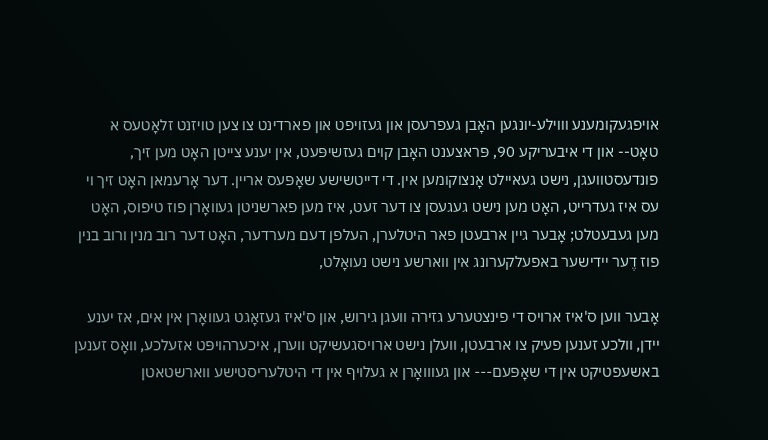אויפגעקומענע וווילע-יונגען האָבן געפרעסן און געזויפט און פארדינט צו צען טויזנט זלאָטעס א טאָט-- און די איבעריקע 90, פּראצענט האָבן קוים געזשיפּעט, אין יענע צייטן האָט מען זיך, פונדעסטוועגן, נישט געאיילט אָנצוקומען אין. די דייטשישע שאָפּעס אריין. דער אָרעמאן האָט זיך וי עס איז געדרייט, האָט מען נישט געגעסן צו דער זעט, איז מען פארשניטן געוואָרן פוז טיפוס, האָט מען געבעטלט; אָבער גיין ארבעטן פאר היטלערן, העלפן דעם מערדער, האָט דער רוב מנין ורוב בנין פוז דֶער יידישער באפעלקערונג אין ווארשע נישט נעואָלט,

אָבער ווען ס'איז ארויס די פינצטערע גזירה וועגן גירוש, און ס'איז געזאָגט געוואָרן אין אים, אז יענע יידן, וולכע זענען פעיק צו ארבעטן, וועלן נישט ארויסגעשיקט ווערן, איכערהויפּט אזעלכע, וואָס זענען באשעפטיקט אין די שאָפּעם--- און געװואָרן א געלויף אין די היטלעריסטישע ווארשטאטן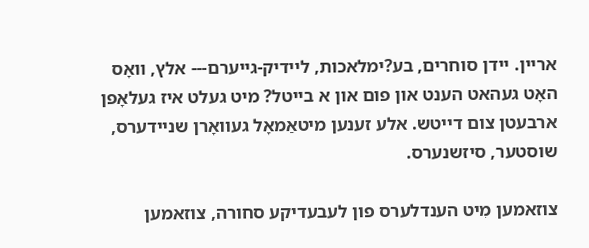אריין. יידן סוחרים, בע?ימלאכות, ליידיק-גייערם--- אלץ, װאָס האָט געהאט הענט און פום און א בייטל? מיט געלט איז געלאָפן ארבעטן צום דייטש. אלע זענען מיטאַמאָל געוואָרן שניידערס, שוסטער, סיזשנערס.

צוזאמען מִיט הענדלערס פון לעבעדיקע סחורה, צוזאמען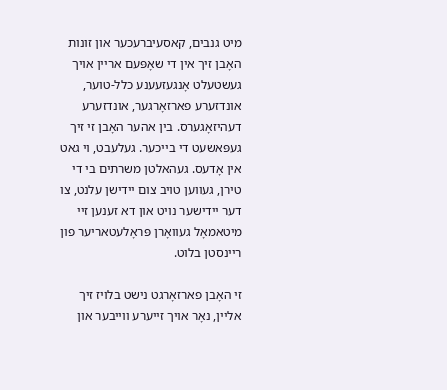מיט גנבים, קאסעיברעכער און זונות האָבן זיך אין די שאָפּעם אריין אויך געשטעלט אָנגעזעענע כלל-טוער, אונדזערע פארזאָרגער, אונדזערע דעהיזאָגערס. בין אהער האָבן זי זיך געפּאשעט די בייכער. געלעבט, וי גאט אין אָדעס. געהאלטן משרתים בי די טירן, געווען טויב צום יידישן עלנט, צו דער יידישער נויט און דא זענען זיי מיטאמאָל געוואָרן פּראָלעטאריער פון ריינסטן בלוט.

זי האָבן פארזאָרגט נישט בלויז זיך אליין, נאָר אויך זייערע ווייבער און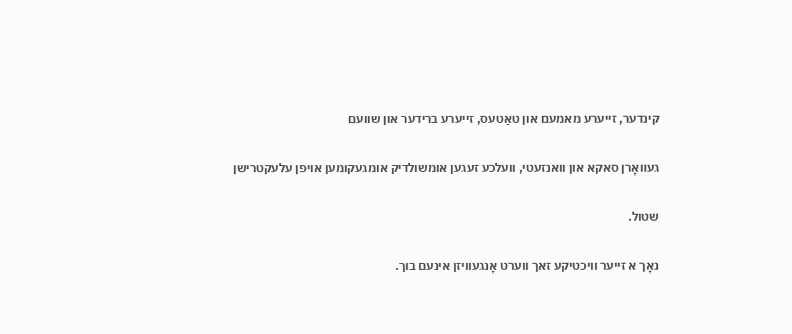קינדער, זייערע מאמעם און טאַטעס, זייערע ברידער און שוועם

געװאָרן סאקא און וואנזעטי, וועלכע זעגען אומשולדיק אומגעקומען אויפן עלעקטרישן

שטול.

נאָך א זייער וויכטיקע זאך ווערט אָנגעוויזן אינעם בוך.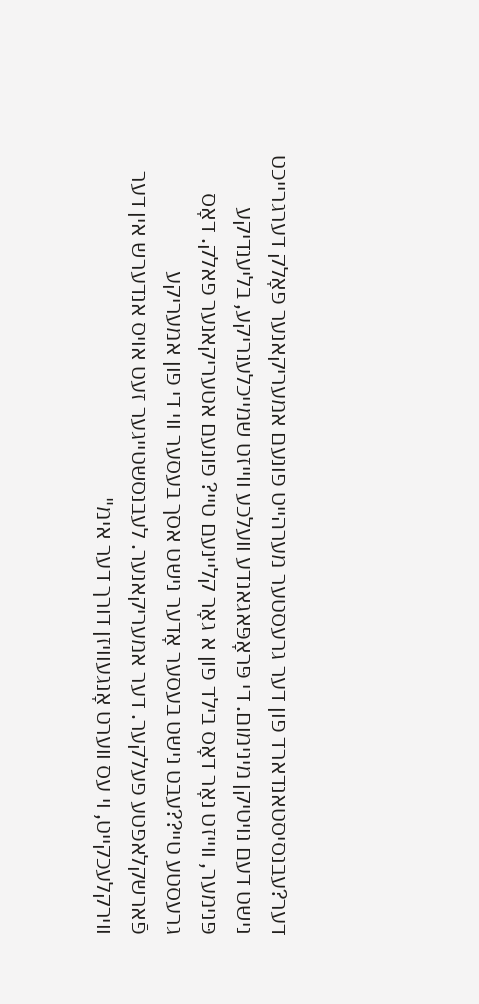דער?עבנסיסטאנדארד פון דער גרעסטער מערהייט פונעם אמעריקאנער פאָלק דערגרייכט נישט דעם נויטיקן מינימום. די פּראָפּאגאנדע וועלכע ווייזט שמייכלענריקע, בליענדיקע פּנימער, ווייזט נאָר דאָס בילד פון א גאָר קליינעם טיי? פונעם אטעריקאנער פאלק. דאָס גרעסטע טיי??עבט נישט בעסער אָדער נישט אסך בעסער ווי די פון אמעריקע פֿארשקלאפטע פעלקער. דער אמעריקאנער. לעבנסשטייגער זעט אויס אנדערש אין דער ווירקלעכקייט, וי עס ווערט אָנגעוויזן דורך דער אימ"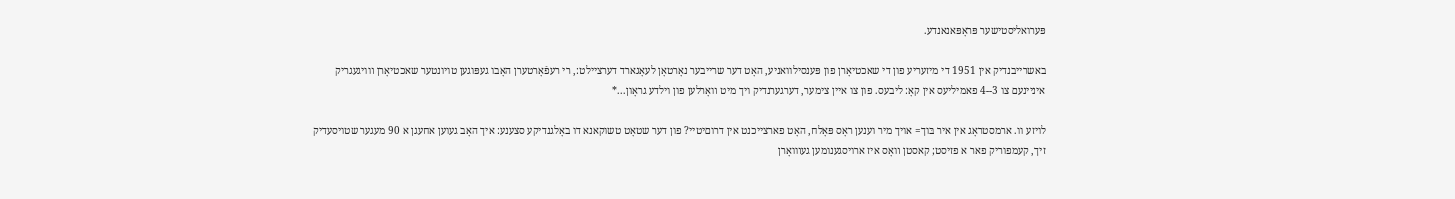פּערואליסטישער פּראָפּאנאנדע.

באשרייבנדיק אין 1951 די מיזעריע פון די שאכטיאָרן פון פּענסילוואניע, האָט דער שרייבער נאָרטאָן לעאָגארד דערציילט:, רי רעפֿאָרטערן האָבו געפּוגען טויונטער שאכטיאָרן װויגעגריק איניינעם צו 3--4 פאמיליעס אין קאָ: ליבעס. פון צו איין צימער, דערגערנדיק ויך מיט װאָרלען פון וילדע גראָון...*

לויזע וו. ארמסטראָג אין איר בּוך= אויך מיר וענען ראָס פּאָלח, האָט פארצייכנט אין דרוםיטיי? פון דער שטאָט טשוקאנא דו באָלגנדיקע סצענע: איך האָב געוען אחעגן א 90 מעגער שטויסעדיק זיך, קעמפוריק פאר א פזיסט; קאסטן װאָס איז ארויסגענומען געװואָרן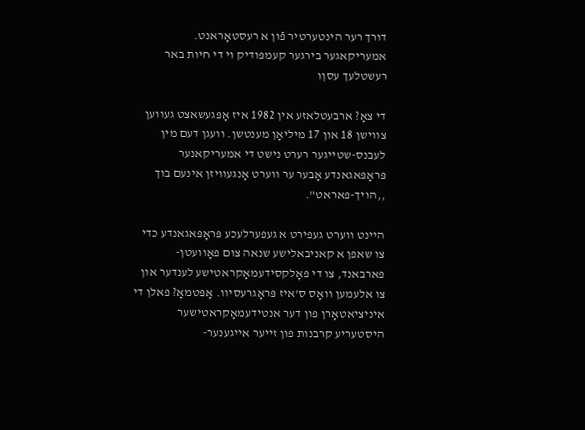דורך רער הינטערטיר פֿון א רעסטאָראנט. אמעריקאגער בירגער קעמפּודיק וי די חיות באר רעשטלעך עסןו

די צאָ? ארבעטלאזע אין 1982 איז אָפּגעשאצט געווען צווישן 18 און 17 מיליאָן מענטשן. וועגן דעם מין לעבנס-שטייגער רערט נישט די אמעריקאנער פּראָפּאגאנדע אָבער ער ווערט אָנגעוויזן אינעם בוך ,,הויך-פאראט".

היינט ווערט געפירט א געפערלעכע פּראָפּאגאנדע כדי צו שאפן א קאניבאלישע שנאה צום פאָוועטן-פארבאנד, צו די פאָלקסידעמאָקראטישע לענדער און צו אלעמען װאָס ס'איז פּראָגרעסיוו. אָפּטמאָ? פאלן די איניציאטאָרן פון דער אנטידעמאָקראטישער היסטעריע קרבנות פון זייער אייגענער-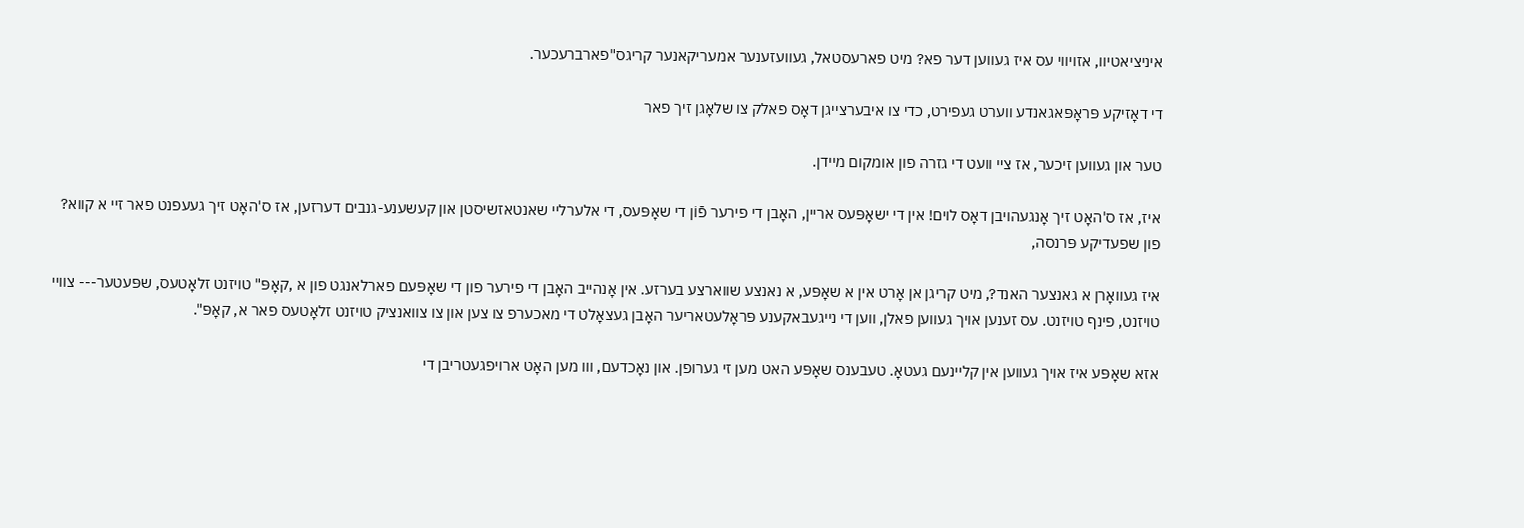איניציאטיוו, אזויווי עס איז געווען דער פא? מיט פארעסטאל, געוועזענער אמעריקאנער קריגס"פארברעכער.

די דאָזיקע פּראָפּאגאנדע ווערט געפירט, כדי צו איבערצייגן דאָס פאלק צו שלאָגן זיך פאר

טער און געווען זיכער, אז צײ וועט די גזרה פון אומקום מיידן.

איז, אז ס'האָט זיך אָנגעהויבן דאָס לוים! אין די ישאָפּעס אריין, האָבן די פירער פֿוֹן די שאָפּעס, די אלערליי שאנטאזשיסטן און קעשענע-גנבים דערזען, אז ס'האָט זיך געעפנט פאר זיי א קווא? פון שפעדיקע פּרנסה,

איז געװאָרן א גאנצער האנד?, מיט קריגן אן אָרט אין א שאָפּע, א נאנצע שווארצע בערזע. אין אָנהייב האָבן די פירער פון די שאָפּעם פארלאנגט פון א ,קאָפּ" טויזנט זלאָטעס, שפּעטער--- צוויי טויזנט, פינף טויזנט. עס זענען אויך געווען פאלן, ווען די נייגעבאקענע פּראָלעטאריער האָבן געצאָלט די מאכערפ צו צען און צו צוואנציק טויזנט זלאָטעס פאר א, קאָפּ".

אזא שאָפּע איז אויך געווען אין קליינעם געטאָ. טעבענס שאָפּע האט מען זי גערופן. און נאָכדעם, ווו מען האָט ארויפגעטריבן די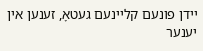יידן פונעם קליינעם געטאָ, זענען אין יענער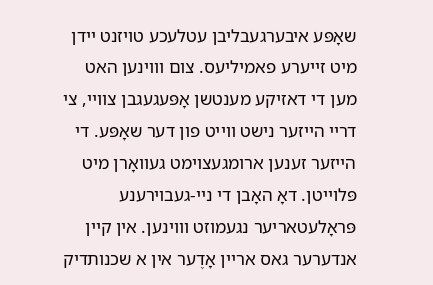שאָפּע איבערגעבליבן עטלעכע טויזנט יידן מיט זייערע פאמיליעס. צום וווינען האט מען די דאזיקע מענטשן אָפּעגעגבן צוויי, צי דריי הייזער נישט ווייט פון דער שאָפּע. די הייזער זענען ארומגעצוימט געוואָרן מיט פּלױיטן. דאָ האָבן די ניי-געבוירענע פּראָלעטאריער נגעמוזט װוינען. אין קיין אנדערער גאס אריין אָדֶער אין א שכנותדיק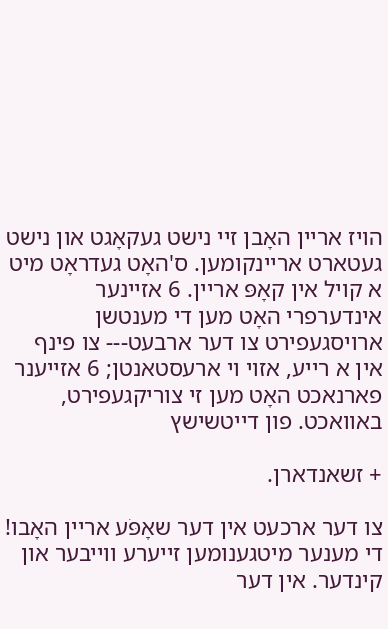הויז אריין האָבן זיי נישט געקאָגט און נישט געטארט אריינקומען. ס'האָט געדראָט מיט א קויל אין קאָפּ אריין. 6 אזיינער אינדערפרי האָט מען די מענטשן ארויסגעפירט צו דער ארבעט--- צו פינף אין א רייע, אזוי וי ארעסטאנטן; 6 אזייענר פארנאכט האָט מען זי צוריקגעפירט, באוואכט. פון דייטשישץ

+ זשאנדארן.

צו דער ארכעט אין דער שאָפֹּע אריין האָבו! די מענער מיטגענומען זייערע ווייבער און קינדער. אין דער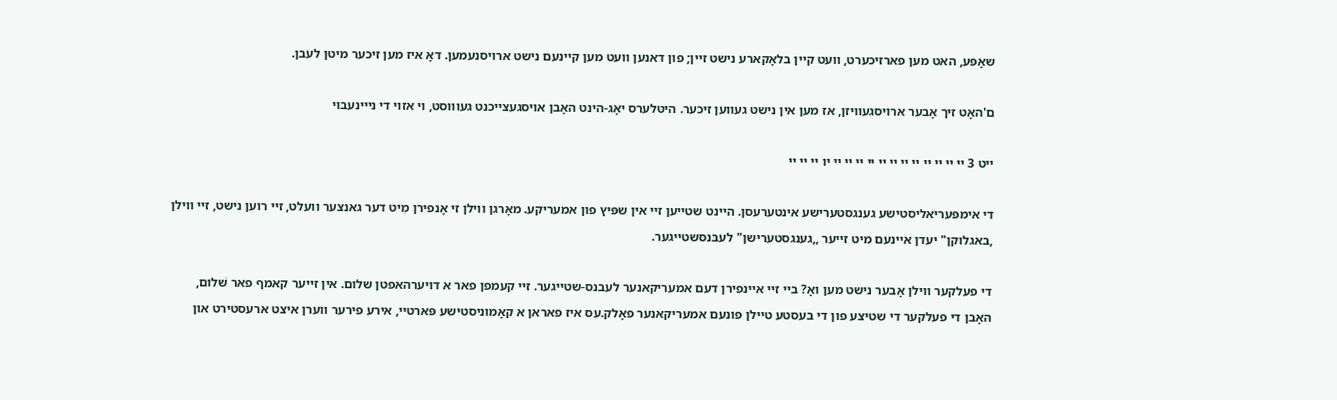שאָפּע, האט מען פארזיכערט, וועט קיין בלאָקארע נישט זיין; פון דאנען וועט מען קיינעם נישט ארויסנעמען. דאָ איז מען זיכער מיטן לעבן.

ם'האָט זיך אָבער ארויסגעוויזן, אז מען אין נישט געווען זיכער. היטלערס יאָג-הינט האָבן אויסגעצייכנט געוווסט, וי אזוי די נייינעבוי

ייט 3 יי יי יי יי יי יי יי יי יי יי יי יי יו יי יי יי

די אימפּעריאליסטישע גענגסטערישע אינטערעסן. היינט שטייען זיי אין שפּיץ פון אמעריקע. מאָרגן ווילן זי אָנפירן מִיט דער גאנצער וועלט, זיי רוען נישט, זיי ווילן ,באגלוקן" יעדן איינעם מיט זייער ,,גענגסטערישן" לעבּנסשטייגער.

די פעלקער ווילן אָבער נישט מען ואָ? ביי זיי איינפירן דעם אמעריקאנער לעבנס-שטייגער. זיי קעמפן פאר א דויערהאפטן שלום. אין זייער קאמף פאר שׁלום, האָבן די פעלקער די שטיצע פון די בעסטע טיילן פונעם אמעריקאנער פאָלק.עס איז פאראן א קאָמוניסטישע פּארטיי, אירע פירער ווערן איצט ארעסטירט און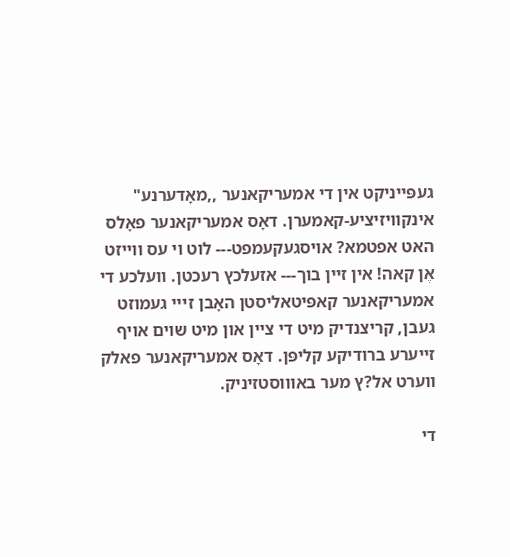געפּייניקט אין די אמעריקאנער ,,מאָדערנע" אינקוויזיציע-קאמערן. דאָס אמעריקאנער פאָלס האט אפטמא? אויסגעקעמפט--- לוט וי עס ווייזט אֶן קאה! אין זיין בוך--- אזעלכץ רעכטן. וועלכע די אמעריקאנער קאפּיטאליסטן האָבן זײי געמוזט געבן, קריצנדיק מיט די ציין און מיט שוים אויף זייערע ברודיקע קליפּן. דאָס אמעריקאנער פאלק ווערט אל?ץ מער באוווסטזיניק.

די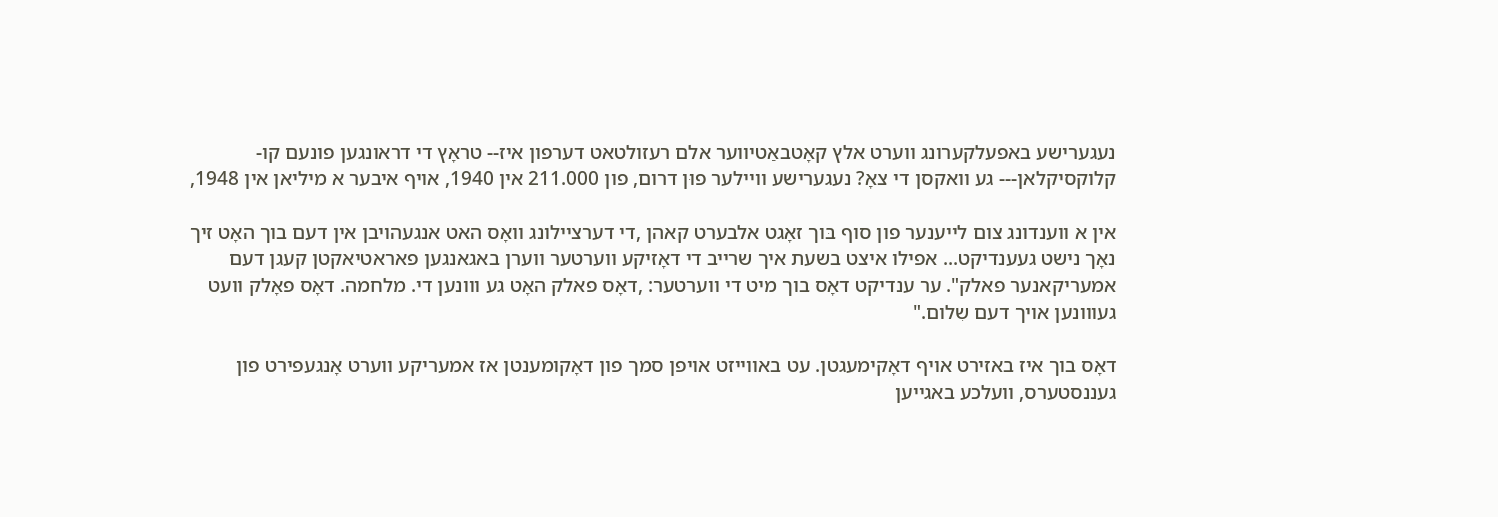נעגערישע באפעלקערונג ווערט אלץ קאָטבאַטיווער אלם רעזולטאט דערפון איז-- טראָץ די דראונגען פונעם קו-קלוקסיקלאן--- גע וואקסן די צאָ? נעגערישע וויילער פוּן דרום, פון 211.000 אין 1940, אויף איבער א מיליאן אין 1948,

אין א ווענדונג צום לייענער פון סוף בּוך זאָגט אלבערט קאהן ,די דערציילונג וואָס האט אנגעהויבן אין דעם בוך האָט זיך נאָך נישט געענדיקט... אפילו איצט בשעת איך שרייב די דאָזיקע ווערטער ווערן באגאנגען פאראטיאקטן קעגן דעם אמעריקאנער פאלק". ער ענדיקט דאָס בוך מיט די ווערטער: ,דאָס פאלק האָט גע ווונען די. מלחמה. דאָס פאָלק וועט געווונען אויך דעם שִלום."

דאָס בוך איז באזירט אויף דאָקימעגטן. עט באווייזט אויפן סמך פון דאָקומענטן אז אמעריקע ווערט אָנגעפירט פון געננסטערס, וועלכע באגייען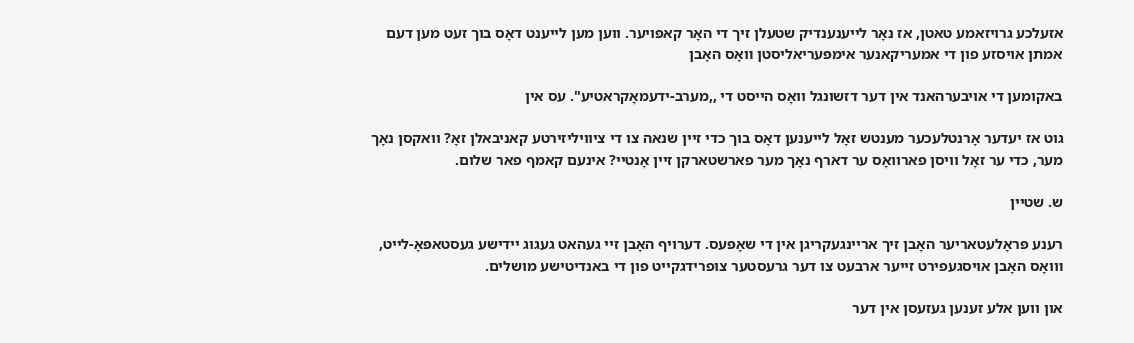אזעלכע גרויזאמע טאטן, אז נאָר לייענענדיק שטעלן זיך די האָר קאפּויער. ווען מען לייענט דאָס בוך זעט מען דעם אמתן אויסזע פון די אמעריקאנער אימפּעריאליסטן װאָס האָבן

באקומען די אויבערהאנד אין דער דזשונגל וואָס הייסט די ,,מערב-ידעמאָקראטיע". עס אין

גוט אז יעדער אָרנטלעכער מענטש זאָל לייענען דאָס בוך כדי זיין שנאה צו די ציוויליזירטע קאניבאלן זאָ? וואקסן נאָך מער, כדי ער זאָל וויסן פארוואָס ער דארף נאָך מער פארשטארקן זיין אָנטיי? אינעם קאמף פאר שלום.

ש. שטיין

רענע פּראָלעטאריער האָבן זיך אריינגעקריגן אין די שאָפּעס. דערויף האָבן זיי געהאט געגוג יידישע געסטאפּאָ-לייט, װואָס האָבן אויסגעפירט זייער ארבעט צו דער גרעסטער צופרידגקייט פון די באנדיטישע מושלים.

און ווען אלע זענען געזעסן אין דער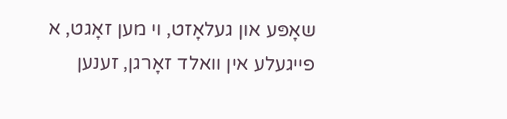שאָפּע און געלאָזט, וי מען זאָגט, א פייגעלע אין וואלד זאָרגן, זענען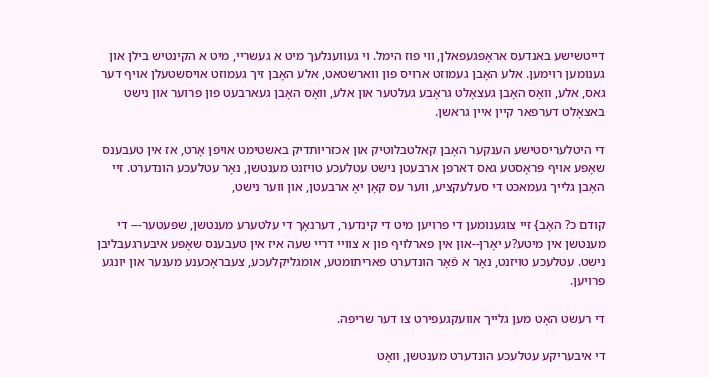דייטשישע באנדעס אראָפּגעפאלן, ווי פוז הימל. וי געווענלעך מיט א געשריי, מיט א הקינטיש בילן און גענומען רוימען. אלע האָבן געמוזט ארויס פון ווארשטאט, אלע האָבן זיך געמוזט אויסשטעלן אויף דער גאס, אלע, װאָס האָבן געצאָלט גראָבע געלטער און אלע, װאָס האָבן געארבעט פון פרוער און נישט באצאָלט דערפאר קיין איין גראשן.

די היטלעריסטישע הענקער האָבן קאלטבלוטיק און אכזריותדיק באשטימט אויפן אָרט, אז אין טעבענס שאָפּע אויף פּראָסטע גאס דארפן ארבעטן נישט עטלעכע טויזנט מענטשן, נאָר עטלעכע הונדערט. זיי האָבן גלייך געמאכט די סעלעקציע, ווער עס קאָן יאָ ארבעטן, און ווער נישט,

קודם כ? האָב} זיי צוגענומען די פרויען מיט די קינדער, דערנאָך די עלטערע מענטשן, שפּעטער--- די מענטשן אין מיטע?ע יאָרן--און אין פארלויף פון א צוויי דריי שעה איז אין טעבענס שאָפּע איבערגעבליבן נישט. עטלעכע טויזנט, נאָר א פֿאָר הונדערט פאריתומטע, אומגליקלעכע, צעבראָכענע מענער און יונגע פרויען.

די רעשט האָט מען גלייך אוועקגעפירט צו דער שריפה.

די איבעריקע עטלעכע הונדערט מענטשן, װאָט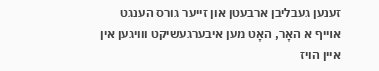זענען געבליבן ארבעטן און זייער גורס הענגט אױיף א האָר, האָט מען איבערגעשיקט ווויגען אין איין הויז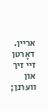אריין. דאָרטן זיי זיך און ווערנן;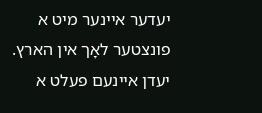יעדער איינער מיט א פונצטער לאָך אין הארץ. יעדן איינעם פעלט א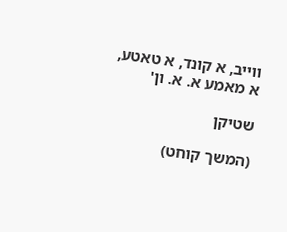ווייב, א קונד, א טאטע, א מאמע א. א. ון'

שטיקן

(המשך קוחט)